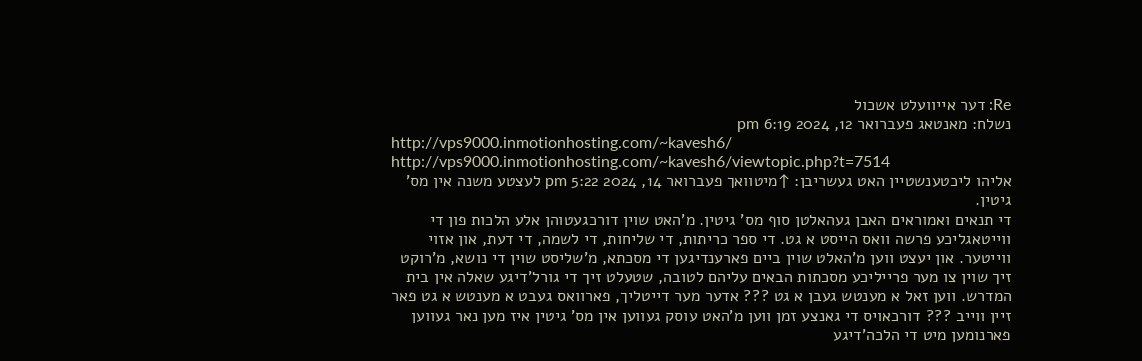Re: דער אייוועלט אשכול
נשלח: מאנטאג פעברואר 12, 2024 6:19 pm
http://vps9000.inmotionhosting.com/~kavesh6/
http://vps9000.inmotionhosting.com/~kavesh6/viewtopic.php?t=7514
אליהו ליכטענשטיין האט געשריבן: ↑מיטוואך פעברואר 14, 2024 5:22 pm לעצטע משנה אין מס' גיטין.
די תנאים ואמוראים האבן געהאלטן סוף מס' גיטין. מ'האט שוין דורכגעטוהן אלע הלכות פון די ווייטאגליכע פרשה וואס הייסט א גט. די ספר כריתות, די שליחות, די לשמה, די דעת, און אזוי ווייטער. און יעצט ווען מ'האלט שוין ביים פארענדיגען די מסכתא, מ'שליסט שוין די נושא, מ'רוקט זיך שוין צו מער פרייליכע מסכתות הבאים עליהם לטובה, שטעלט זיך די גורל'דיגע שאלה אין בית המדרש. ווען זאל א מענטש געבן א גט ??? אדער מער דייטליך, פארוואס געבט א מענטש א גט פאר זיין ווייב ??? דורכאויס די גאנצע זמן ווען מ'האט עוסק געווען אין מס' גיטין איז מען נאר געווען פארנומען מיט די הלכה'דיגע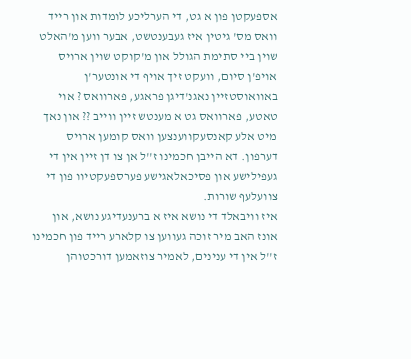אספעקטן פון א גט, די הערליכע לומדות און רייד וואס מס' גיטין איז געבענטשט, אבער ווען מ'האלט שוין ביי סתימת הגולל און מ'קוקט שוין ארויס אויפ'ן סיום, וועקט זיך אויף די אונטער'ן באוואוסטזיין נאגנ'דיגן פראגע, פארוואס ? אוי טאטע, פארוואס גט א מענטש זיין ווייב ?? און נאך מיט אלע קאנסעקווענצען וואס קומען ארויס דערפון. דא הייבן חכמינו ז''ל אן צו דן זיין אין די געפילישע און פסיכאלאגישע פערספעקטיוו פון די צוועלעף שורות.
איז וויבאלד די נושא איז א ברענעדיגע נושא, און אונז האב מיר זוכה געווען צו קלארע רייד פון חכמינו ז''ל אין די ענינים, לאמיר צוזאמען דורכטוהן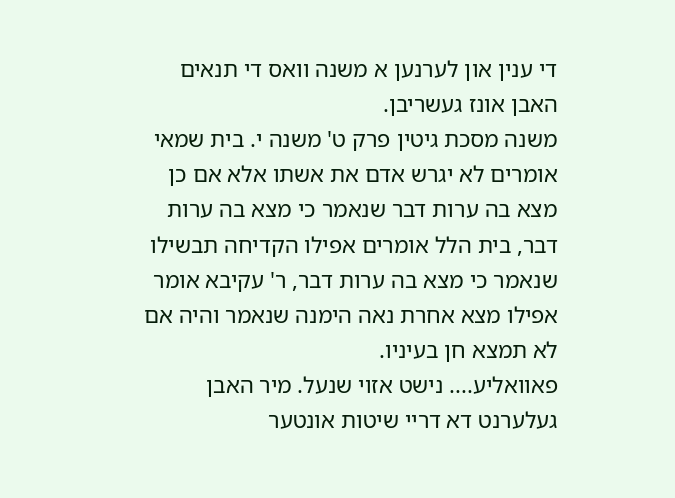די ענין און לערנען א משנה וואס די תנאים האבן אונז געשריבן.
משנה מסכת גיטין פרק ט' משנה י. בית שמאי אומרים לא יגרש אדם את אשתו אלא אם כן מצא בה ערות דבר שנאמר כי מצא בה ערות דבר, בית הלל אומרים אפילו הקדיחה תבשילו שנאמר כי מצא בה ערות דבר, ר' עקיבא אומר אפילו מצא אחרת נאה הימנה שנאמר והיה אם לא תמצא חן בעיניו.
פאוואליע.... נישט אזוי שנעל. מיר האבן געלערנט דא דריי שיטות אונטער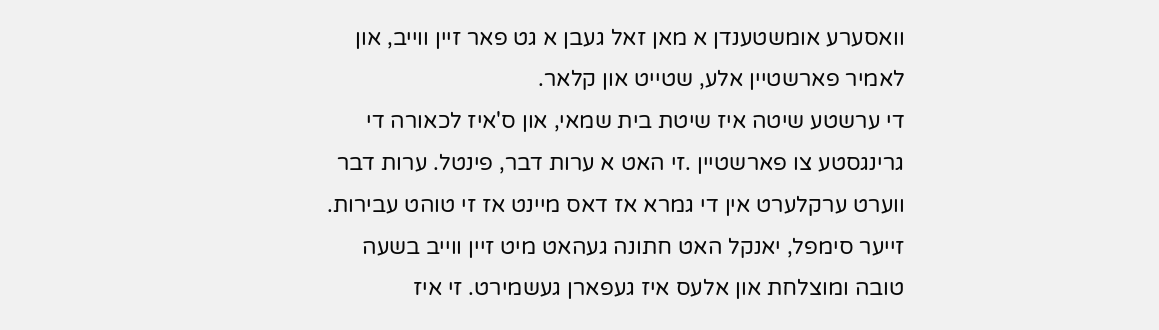וואסערע אומשטענדן א מאן זאל געבן א גט פאר זיין ווייב, און לאמיר פארשטיין אלע, שטייט און קלאר.
די ערשטע שיטה איז שיטת בית שמאי, און ס'איז לכאורה די גרינגסטע צו פארשטיין .זי האט א ערות דבר, פינטל. ערות דבר ווערט ערקלערט אין די גמרא אז דאס מיינט אז זי טוהט עבירות. זייער סימפל, יאנקל האט חתונה געהאט מיט זיין ווייב בשעה טובה ומוצלחת און אלעס איז געפארן געשמירט. זי איז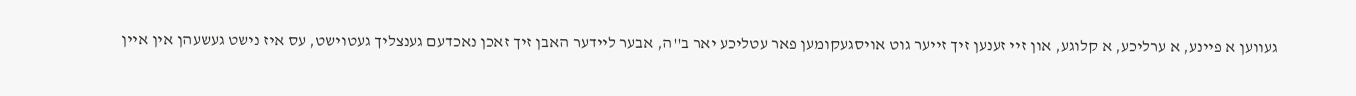געווען א פיינע, א ערליכע, א קלוגע, און זיי זענען זיך זייער גוט אויסגעקומען פאר עטליכע יאר ב''ה, אבער ליידער האבן זיך זאכן נאכדעם גענצליך געטוישט, עס איז נישט געשעהן אין איין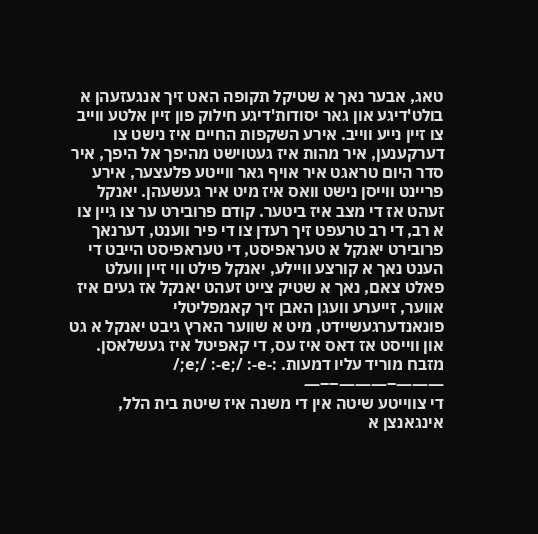טאג, אבער נאך א שטיקל תקופה האט זיך אנגעזעהן א בולט'דיגע און גאר יסודות'דיגע חילוק פון זיין אלטע ווייב צו זיין נייע ווייב. אירע השקפות החיים איז נישט צו דערקענען, איר מהות איז געטוישט מהיפך אל היפך, איר סדר היום טראגט איר אויף גאר ווייטע פלעצער, אירע פריינט ווייסן נישט וואס איז מיט איר געשעהן. יאנקל זעהט אז די מצב איז ביטער. קודם פרובירט ער צו גיין צו א רב, די רב טרעפט זיך רעדן צו די פיר ווענט, דערנאך פרובירט יאנקל א טעראפיסט, די טעראפיסט הייבט די הענט נאך א קורצע וויילע, יאנקל פילט ווי זיין וועלט פאלט צאם, נאך א שטיק צייט זעהט יאנקל אז געים איז אווער, זייערע וועגן האבן זיך קאמפליטלי פונאנדערגעשיידט, מיט א שווער הארץ גיבט יאנקל א גט און ווייסט אז דאס איז עס, די קאפיטל איז געשלאסן.
מזבח מוריד עליו דמעות. :-e;/ :-e;/ :-e;/
―――–―――––―
די צווייטע שיטה אין די משנה איז שיטת בית הלל, אינגאנצן א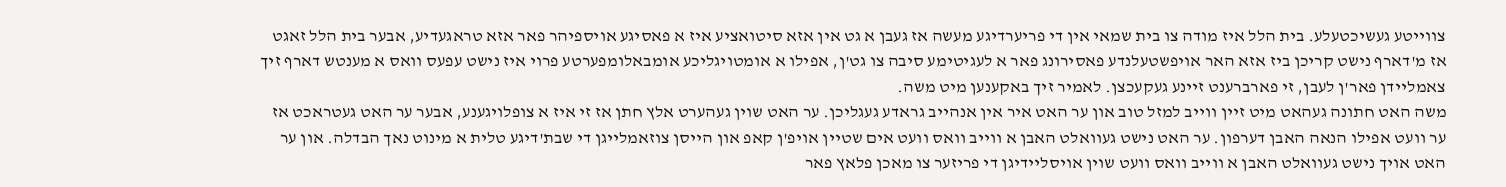צווייטע געשיכטעלע. בית הלל איז מודה צו בית שמאי אין די פריערדיגע מעשה אז געבן א גט אין אזא סיטואציע איז א פאסיגע אויספיהר פאר אזא טראגעדיע, אבער בית הלל זאגט אז מ'דארף נישט קריכן ביז אזא האר אויפשטעלנדע פאסירונג פאר א לעגיטימע סיבה צו גט'ן, אפילו א אומטויגליכע אומבאלומפערטע פרוי איז נישט עפעס וואס א מענטש דארף זיך צאמליידן פאר'ן לעבן, זי פארברענט זיינע געקעכצן. לאמיר זיך באקענען מיט משה.
משה האט חתונה געהאט מיט זיין ווייב למזל טוב און ער האט איר אין אנהייב גראדע געגליכן. ער האט שוין געהערט אלץ חתן אז זי איז א צופלויגענע, אבער ער האט געטראכט אז ער וועט אפילו הנאה האבן דערפון. ער האט נישט געוואלט האבן א ווייב וואס וועט אים שטיין אויפ'ן קאפ און הייסן צוזאמלייגן די שבת'דיגע טלית א מינוט נאך הבדלה. און ער האט אויך נישט געוואלט האבן א ווייב וואס וועט שוין אויסליידיגן די פריזער צו מאכן פלאץ פאר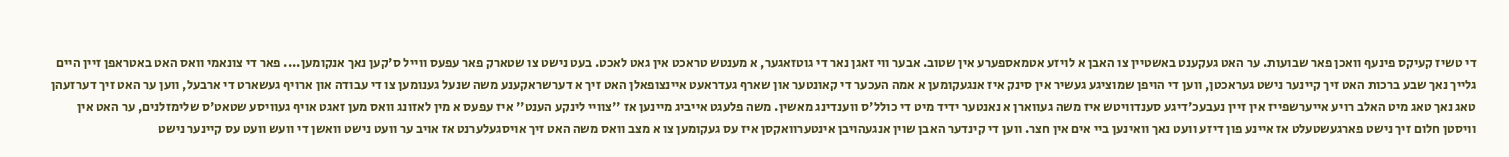די טשיז קעיקס פינעף וואכן פאר שבועות. ער האט געקענט באשטיין צו האבן א לויזע אטמאספערע אין שטוב. אבער ווי זאגן נאר די גוטזאגער, א מענטש טראכט אין גאט לאכט. בעט נישט צו שטארק פאר עפעס ווייל ס'קען נאך אנקומען.... פאר די צונאמי וואס האט באטראפן זיין היים גלייך נאך שבע ברכות האט זיך קיינער נישט געראכטן, ווען די הויפן שמוציגע געשיר אין סינק איז אנגעקומען א אמה העכער די קאונטער און שארף געדראעט איינצופאלן האט זיך א דערשראקענע משה שנעל גענומען צו די עבודה און ארויף געשארט די ארבעל, ווען ער האט זיך דערזעהן טאג נאך טאג מיט האלב רויע אייערשפייז אין זיין נעבעכ'דיגע סענדוויטש איז משה געווארן א נאנטער ידיד מיט די כולל'ס ווענדינג מאשין. משה פלעגט אייביג מיינען אז ''צוויי לינקע הענט'' איז עפעס א מין לאזונג וואס מען זאגט אויף געוויסע שטאט'ס שלימזלנים, ער האט אין וויסטן חלום זיך נישט פארגעשטעלט אז איינע פון דיזע וועט נאך וואינען ביי אים אין חצר. ווען די קינדער האבן שוין אנגעהויבן אינטערוואקסן איז עס געקומען צו א מצב וואס משה האט זיך אויסגעלערנט אז אויב ער וועט נישט וואשן די וועש וועט עס קיינער נישט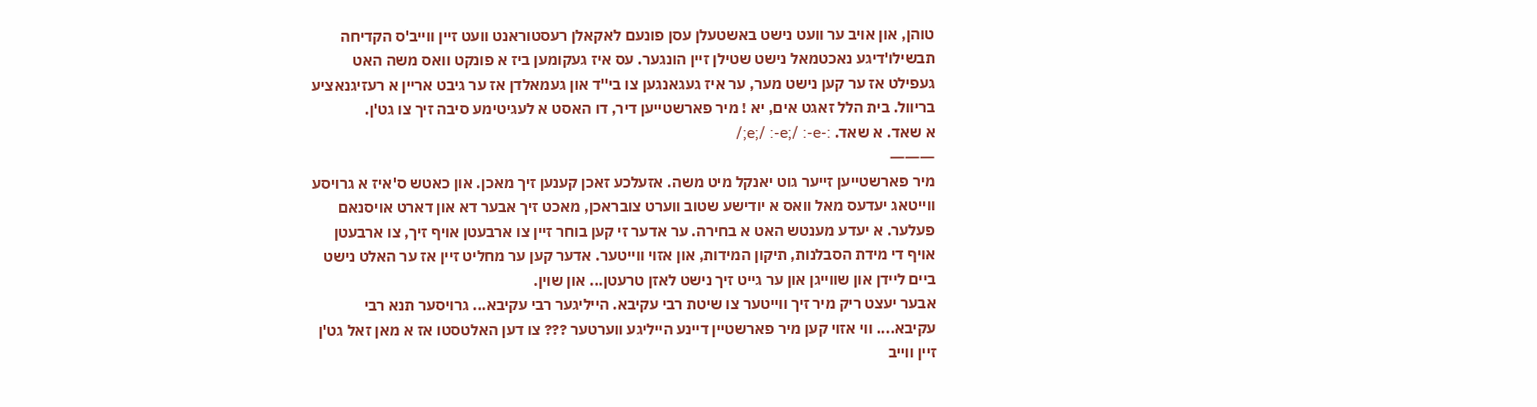טוהן, און אויב ער וועט נישט באשטעלן עסן פונעם לאקאלן רעסטוראנט וועט זיין ווייב'ס הקדיחה תבשילו'דיגע נאכטמאל נישט שטילן זיין הונגער. עס איז געקומען ביז א פונקט וואס משה האט געפילט אז ער קען נישט מער, ער איז געגאנגען צו בי''ד און געמאלדן אז ער גיבט אריין א רעזיגנאציע בריוול. בית הלל זאגט אים, יא ! מיר פארשטייען דיר, דו האסט א לעגיטימע סיבה זיך צו גט'ן.
א שאד. א שאד. :-e;/ :-e;/ :-e;/
―――
מיר פארשטייען זייער גוט יאנקל מיט משה. אזעלכע זאכן קענען זיך מאכן. און כאטש ס'איז א גרויסע ווייטאג יעדעס מאל וואס א יודישע שטוב ווערט צובראכן, מאכט זיך אבער דא און דארט אויסנאם פעלער. א יעדע מענטש האט א בחירה. ער אדער זי קען בוחר זיין צו ארבעטן אויף זיך, צו ארבעטן אויף די מידת הסבלנות, תיקון המידות, און אזוי ווייטער. אדער קען ער מחליט זיין אז ער האלט נישט ביים ליידן און שווייגן און ער גייט זיך נישט לאזן טרעטן... און שוין.
אבער יעצט ריק מיר זיך ווייטער צו שיטת רבי עקיבא. הייליגער רבי עקיבא... גרויסער תנא רבי עקיבא.... ווי אזוי קען מיר פארשטיין דיינע הייליגע ווערטער ??? צו דען האלטסטו אז א מאן זאל גט'ן זיין ווייב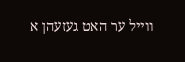ווייל ער האט געזעהן א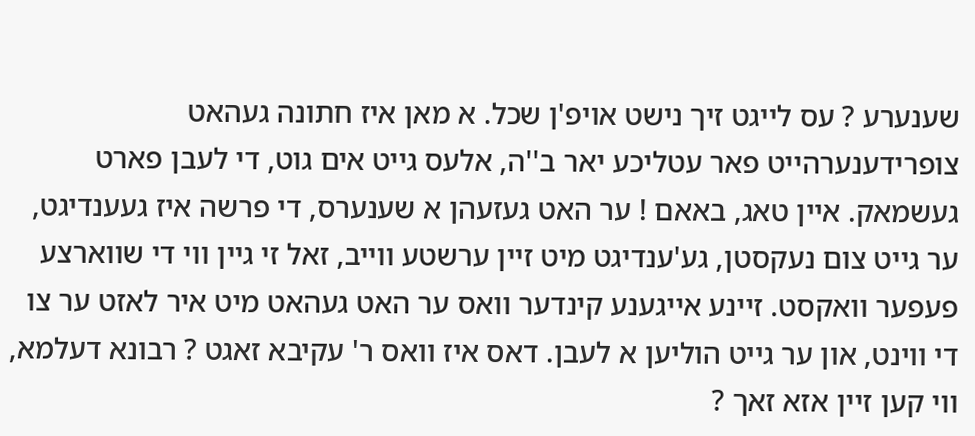שענערע ? עס לייגט זיך נישט אויפ'ן שכל. א מאן איז חתונה געהאט צופרידענערהייט פאר עטליכע יאר ב''ה, אלעס גייט אים גוט, די לעבן פארט געשמאק. איין טאג, באאם ! ער האט געזעהן א שענערס, די פרשה איז געענדיגט, ער גייט צום נעקסטן, גע'ענדיגט מיט זיין ערשטע ווייב, זאל זי גיין ווי די שווארצע פעפער וואקסט. זיינע אייגענע קינדער וואס ער האט געהאט מיט איר לאזט ער צו די ווינט, און ער גייט הוליען א לעבן. דאס איז וואס ר' עקיבא זאגט ? רבונא דעלמא, ווי קען זיין אזא זאך ?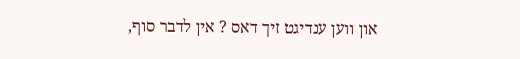און ווען ענדיגט זיך דאס ? אין לדבר סוף,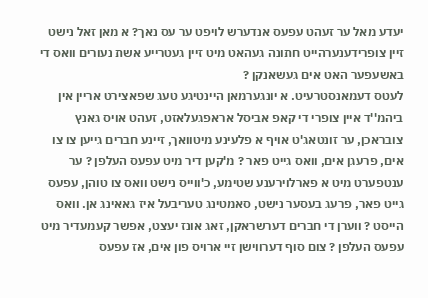יעדע מאל ער זעהט עפעס אנדערש לויפט ער עס נאך? א מאן זאל נישט זיין צופרידענערהייט חתונה געהאט מיט זיין געטרייע אשת נעורים וואס די באשעפער האט אים געשאנקן ?
לעטס דעמאנסטרעיט. א יונגערמאן היינטיגע טעג שפאצירט אריין אין ביהמ''ד איין צופרי די קאפ אביסל אראפגעלאזט, זעהט אויס גאנץ צובראכן, ער זונטאג'ט אויף א פלעינע מיטוואך, זיינע חברים גייען צו צו אים, פרעגן אים, וואס גייט פאר ? מ'קען דיר מיט עפעס העלפן ? ער ענטפערט מיט א פארלוירענע שטימע, כ'ווייס נישט וואס צו טוהן, עפעס גייט פאר, פרעג בעסער נישט, סאמטינג טעריבעל איז גאאינג אן. וואס הייסט ? ווערן די חברים דערשראקן, זאג אונז יעצט, אפשר קעמעדיר מיט עפעס העלפן ? צום סוף דערווישן זיי ארויס פון אים, אז עפעס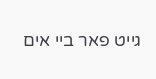גייט פאר ביי אים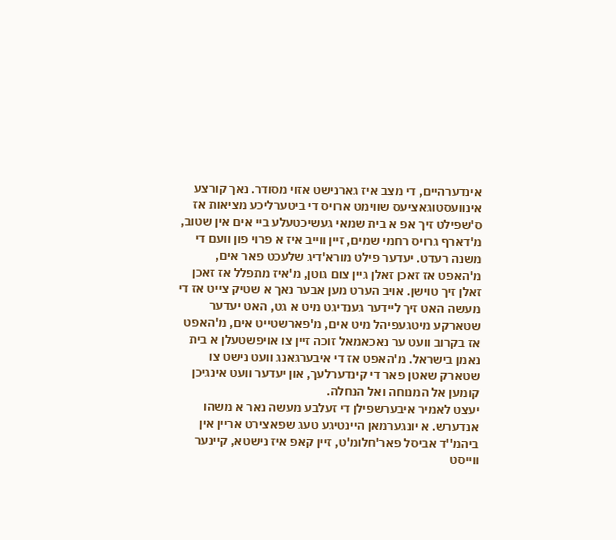אינדערהיים, די מצב איז גארנישט אזוי מסודר. נאך קורצע אינוועסטוגאציעס שווימט ארויס די ביטערליכע מציאות אז ס'שפילט זיך אפ א בית שמאי געשיכטעלע ביי אים אין שטוב, מ'דארף גרויס רחמי שמים, זיין ווייב איז א פרוי פון וועם די משנה רעדט. יעדער פילט מורא'דיג שלעכט פאר אים, מ'האפט אז זאכן זאלן גיין צום גוטן, מ'איז מתפלל אז זאכן זאלן זיך טוישן. אויב הערט מען אבער נאך א שטיק צייט אז די מעשה האט זיך ליידער גענדיגט מיט א גט, האט יעדער שטארקע מיטגעפיהל מיט אים, מ'פארשטייט אים, מ'האפט אז בקרוב וועט ער נאכאמאל זוכה זיין צו אויפשטעלן א בית נאמן בישראל. מ'האפט אז די איבערגאנג וועט נישט צו שטארק שאטן פאר די קינדערלעך, און יעדער וועט אינגיכן קומען אל המנוחה ואל הנחלה.
יעצט לאמיר איבערשפילן די זעלבע מעשה נאר א משהו אנדערש. א יונגערמאן היינטיגע טעג שפאצירט אריין אין ביהמ''ד אביסל פאר'חלומ'ט, זיין קאפ איז נישטא, קיינער ווייסט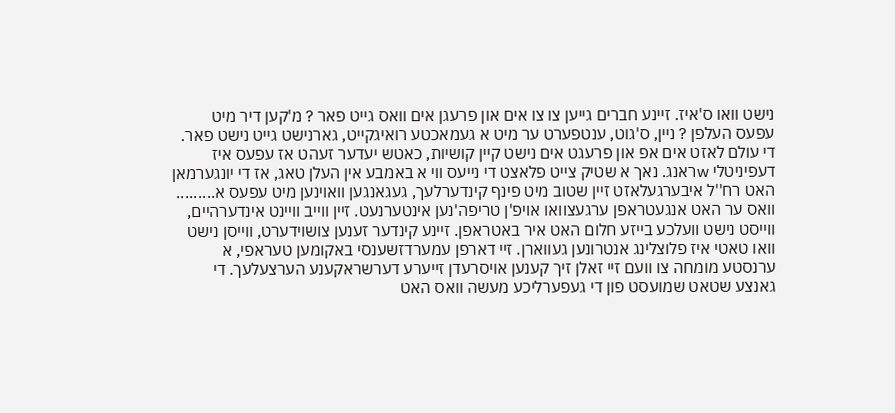נישט וואו ס'איז. זיינע חברים גייען צו צו אים און פרעגן אים וואס גייט פאר ? מ'קען דיר מיט עפעס העלפן ? ניין, ס'גוט, ענטפערט ער מיט א געמאכטע רואיגקייט, גארנישט גייט נישט פאר. די עולם לאזט אים אפ און פרעגט אים נישט קיין קושיות, כאטש יעדער זעהט אז עפעס איז דעפיניטלי wראנג. נאך א שטיק צייט פלאצט די נייעס ווי א באמבע אין העלן טאג, אז די יונגערמאן האט רח''ל איבערגעלאזט זיין שטוב מיט פינף קינדערלעך, געגאנגען וואוינען מיט עפעס א......... וואס ער האט אנגעטראפן ערגעצוואו אויפ'ן טריפה'נען אינטערנעט. זיין ווייב וויינט אינדערהיים, ווייסט נישט וועלכע בייזע חלום האט איר באטראפן. זיינע קינדער זענען צושוידערט, ווייסן נישט וואו טאטי איז פלוצלינג אנטרונען געווארן. זיי דארפן עמערדזשענסי באקומען טעראפי, א ערנסטע מומחה צו וועם זיי זאלן זיך קענען אויסרעדן זייערע דערשראקענע הערצעלעך. די גאנצע שטאט שמועסט פון די געפערליכע מעשה וואס האט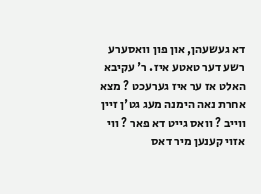דא געשעהן, און פון וואסערע רשע דער טאטע איז. ר' עקיבא האלט אז ער איז גערעכט ? מצא אחרת נאה הימנה מעג גט'ן זיין ווייב ? וואס גייט דא פאר ? ווי אזוי קענען מיר דאס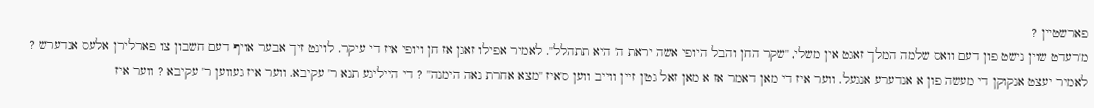פארשטיין ?
מ'רעדט שוין נישט פון דעם וואס שלמה המלך זאגט אין משלי, ''שקר החן והבל היופי אשה יראת ה' היא תתהלל''. לאמיר אפילו זאגן אז חן ויופי איז די עיקר. לוינט זיך אבער אויף דעם חשבון צו פארלירן אלעס אנדערש ?
לאמיר יעצט אנקוקן די מעשה פון א אנדערע אנגעל. ווער איז די מאן דאמר אז א מאן זאל גט'ן זיין ווייב ווען ס'איז ''מצא אחרת נאה הימנה'' ? די הייליגע תנא ר' עקיבא. ווער איז געווען ר' עקיבא ? ווער איז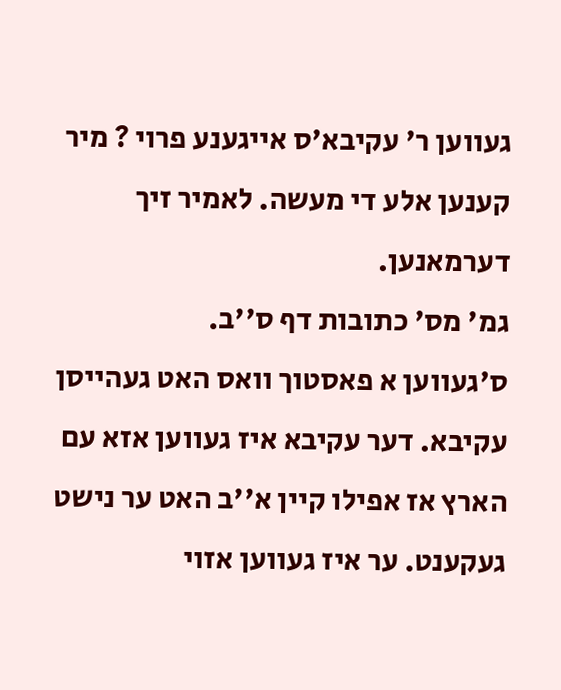געווען ר' עקיבא'ס אייגענע פרוי ? מיר קענען אלע די מעשה. לאמיר זיך דערמאנען.
גמ' מס' כתובות דף ס''ב.
ס'געווען א פאסטוך וואס האט געהייסן עקיבא. דער עקיבא איז געווען אזא עם הארץ אז אפילו קיין א''ב האט ער נישט געקענט. ער איז געווען אזוי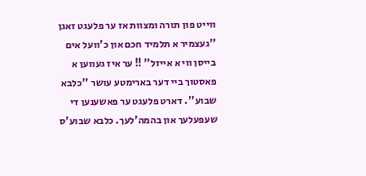ווייט פון תורה ומצוות אז ער פלעגט זאגן ''געצמיר א תלמיד חכם און כ'וועל אים בייסן ווי א אייזל'' !! ער איז געווען א פאסטוך ביי דער בארימטע עושר ''כלבא שבוע''. דארט פלעגט ער פאשענען די שעפעלעך און בהמה'לעך. כלבא שבוע'ס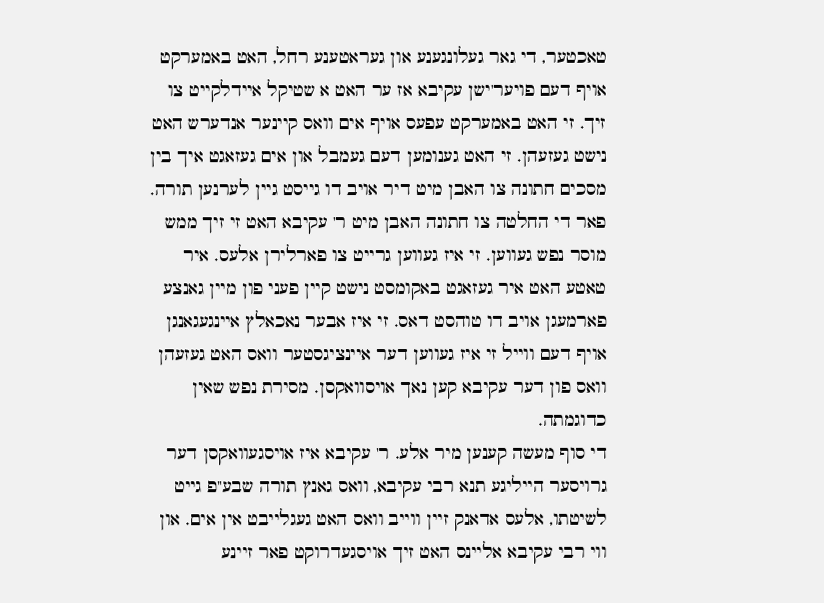טאכטער, די גאר געלונגענע און געראטענע רחל, האט באמערקט אויף דעם פויער'ישן עקיבא אז ער האט א שטיקל איידלקייט צו זיך. זי האט באמערקט עפעס אויף אים וואס קיינער אנדערש האט נישט געזעהן. זי האט גענומען דעם געמבל און אים געזאגט איך בין מסכים חתונה צו האבן מיט דיר אויב דו גייסט גיין לערנען תורה. פאר די החלטה צו חתונה האבן מיט ר' עקיבא האט זי זיך ממש מוסר נפש געווען. זי איז געווען גרייט צו פארלירן אלעס. איר טאטע האט איר געזאגט באקומסט נישט קיין פעני פון מיין גאנצע פארמעגן אויב דו טוהסט דאס. זי איז אבער נאכאלץ איינגעגאנגן אויף דעם ווייל זי איז געווען דער איינציגסטער וואס האט געזעהן וואס פון דער עקיבא קען נאך אויסוואקסן. מסירת נפש שאין כדוגמתה.
די סוף מעשה קענען מיר אלע. ר' עקיבא איז אויסגעוואקסן דער גרויסער הייליגע תנא רבי עקיבא, וואס גאנץ תורה שבע''פ גייט לשיטתו, אלעס אדאנק זיין ווייב וואס האט געגלייבט אין אים. און ווי רבי עקיבא אליינס האט זיך אויסגעדרוקט פאר זיינע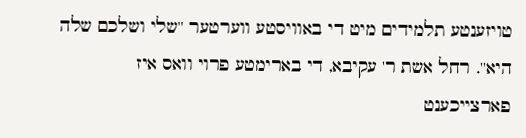טויזענטע תלמידים מיט די באוויסטע ווערטער ''שלי ושלכם שלה היא''. רחל אשת ר' עקיבא, די בארימטע פרוי וואס איז פארצייכענט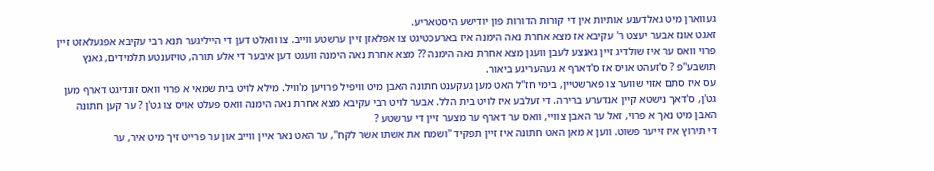געווארן מיט גאלדענע אותיות אין די קורות הדורות פון יודישע היסטאריע.
זאגט אונז אבער יעצט ר' עקיבא אז מצא אחרת נאה הימנה איז בארעכטיגט צו אפלאזן זיין ערשטע ווייב. צו וואלט דען די הייליגער תנא רבי עקיבא אפגעלאזט זיין פרוי וואס ער איז שולדיג זיין גאנצע לעבן וועגן מצא אחרת נאה הימנה ?? מצא אחרת נאה הימנה וועגט דען איבער די אלע תורה, טויזענטע תלמידים, גאנץ תושבע''פ ? ס'זעהט אויס אז ס'דארף א געהעריגע ביאור.
עס איז סתם אזוי שווער צו פארשטיין, בימי חז''ל האט מען געקענט חתונה האבן מיט וויפיל פרויען מ'וויל. מילא לויט בית שמאי א פרוי וואס זונדיגט דארף מען גט'ן, ס'דאך נישטא קיין אנדערע ברירה. די זעלבע איז לויט בית הלל. אבער לויט רבי עקיבא מצא אחרת נאה הימנה וואס פעלט אויס צו גט'ן ? ער קען חתונה האבן מיט נאך א פרוי, זאל ער האבן צוויי, וואס ער דארף ער מצער זיין די ערשטע ?
די תירוץ איז זייער פשוט. ווען א מאן האט חתונה איז זיין תפקיד ''ושמח את אשתו אשר לקח'', ער האט נאר איין ווייב און ער פרייט זיך מיט איר, ער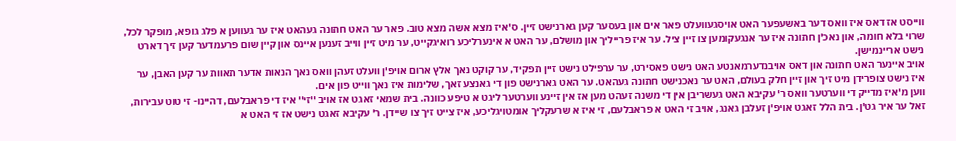ווייסט אז דאס איז וואס דער באשעפער האט אויסגעוועלט פאר אים און בעסער קען גארנישט זיין. ס'איז מצא אשה מצא טוב. פאר ער האט חתונה געהאט איז ער געווען א פלג גופא, מופקר לכל, שרוי בלא חומה, און נאכ'ן חתונה איז ער אנגעקומען צו זיין ציל. ער איז פרייליך און מושלם, ער האט א אינערליכע רואיגקייט, ער מיט זיין ווייב זענען איינס און קיין שום פרעמדער קען זיך דארט נישט אריינמישן.
אויב איינער האט חתונה און דאס אויבנדערמאנטע האט נישט פאסירט, ער ערפילט נישט זיין תפקיד, ער קוקט נאך אלץ ארום אויפ'ן וועלט זעהן וואס נאך הנאות אדער תאוות ער קען האבן, ער איז נישט צופרידן מיט זיך און זיין חלק בעולם, האט ער נאכנישט חתונה געהאט. ער האט גארנישט פון די גאנצע זאך, שלימות איז נאך ווייט פון אים.
ווען מ'איז מדייק די ווערטער וואס ר' עקיבא האט געשריבן אין די משנה זעהט מען אז אין זיינע ווערטער ליגט א טיפע כוונה. בית שמאי זאגט אז אויב ''זי'' איז די פראבלעם, דהיינו- זי טוט עבירות, זאל ער איר גט'ן. בית הלל זאגט אויפ'ן זעלבן גאנג, אויב זי האט א פראבלעם, זי איז א שרעקליך אומטויגליכע, איז צייט זיך צו שיידן. ר' עקיבא זאגט נישט אז זי האט א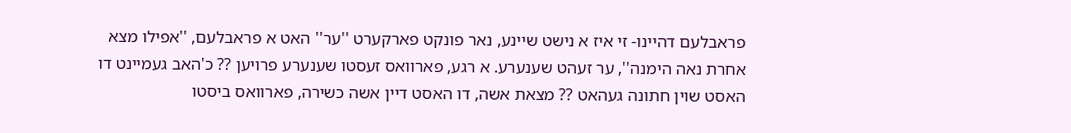פראבלעם דהיינו- זי איז א נישט שיינע, נאר פונקט פארקערט ''ער'' האט א פראבלעם, ''אפילו מצא אחרת נאה הימנה'', ער זעהט שענערע. א רגע, פארוואס זעסטו שענערע פרויען ?? כ'האב געמיינט דו האסט שוין חתונה געהאט ?? מצאת אשה, דו האסט דיין אשה כשירה, פארוואס ביסטו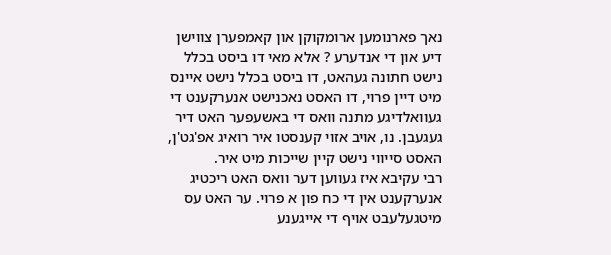נאך פארנומען ארומקוקן און קאמפערן צווישן דיע און די אנדערע ? אלא מאי דו ביסט בכלל נישט חתונה געהאט, דו ביסט בכלל נישט איינס מיט דיין פרוי, דו האסט נאכנישט אנערקענט די געוואלדיגע מתנה וואס די באשעפער האט דיר געגעבן. נו, אויב אזוי קענסטו איר רואיג אפ'גט'ן, האסט סייווי נישט קיין שייכות מיט איר.
רבי עקיבא איז געווען דער וואס האט ריכטיג אנערקענט אין די כח פון א פרוי. ער האט עס מיטגעלעבט אויף די אייגענע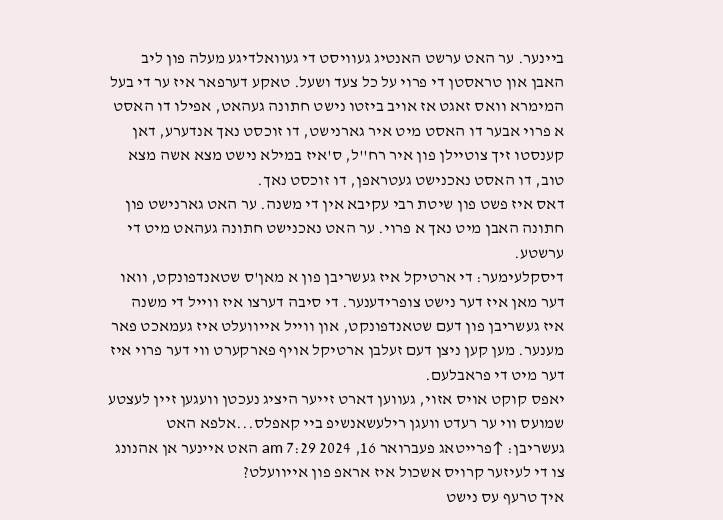ביינער. ער האט ערשט האנטיג געוויסט די געוואלדיגע מעלה פון ליב האבן און טראסטן די פרוי על כל צעד ושעל. טאקע דערפאר איז ער די בעל המימרא וואס זאגט אז אויב ביזטו נישט חתונה געהאט, אפילו דו האסט א פרוי אבער דו האסט מיט איר גארנישט, דו זוכסט נאך אנדערע, דאן קענסטו זיך צוטיילן פון איר רח''ל, ס'איז במילא נישט מצא אשה מצא טוב, דו האסט נאכנישט געטראפן, דו זוכסט נאך.
דאס איז פשט פון שיטת רבי עקיבא אין די משנה. ער האט גארנישט פון חתונה האבן מיט נאך א פרוי. ער האט נאכנישט חתונה געהאט מיט די ערשטע.
דיסקלעימער: די ארטיקל איז געשריבן פון א מאן'ס שטאנדפונקט, וואו דער מאן איז דער נישט צופרידענער. די סיבה דערצו איז ווייל די משנה איז געשריבן פון דעם שטאנדפונקט, און ווייל אייוועלט איז געמאכט פאר מענער. מען קען ניצן דעם זעלבן ארטיקל אויף פארקערט ווי דער פרוי איז דער מיט די פראבלעם.
יאפס קוקט אויס אזוי, געווען דארט זייער היציג נעכטן וועגען זיין לעצטע שמועס ווי ער רעדט וועגן רילעשאנשיפ ביי קאפלס...אלפא האט געשריבן: ↑פרייטאג פעברואר 16, 2024 7:29 am האט איינער אן אהנונג צו די לעיזער קרויס אשכול איז אראפ פון אייוועלט?
איך טרעף עס נישט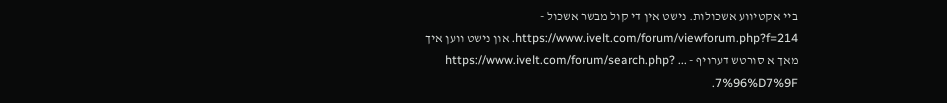ביי אקטיווע אשכולות. נישט אין די קול מבשר אשכול - https://www.ivelt.com/forum/viewforum.php?f=214. און נישט ווען איך מאך א סורטש דערויף - https://www.ivelt.com/forum/search.php? ... 7%96%D7%9F.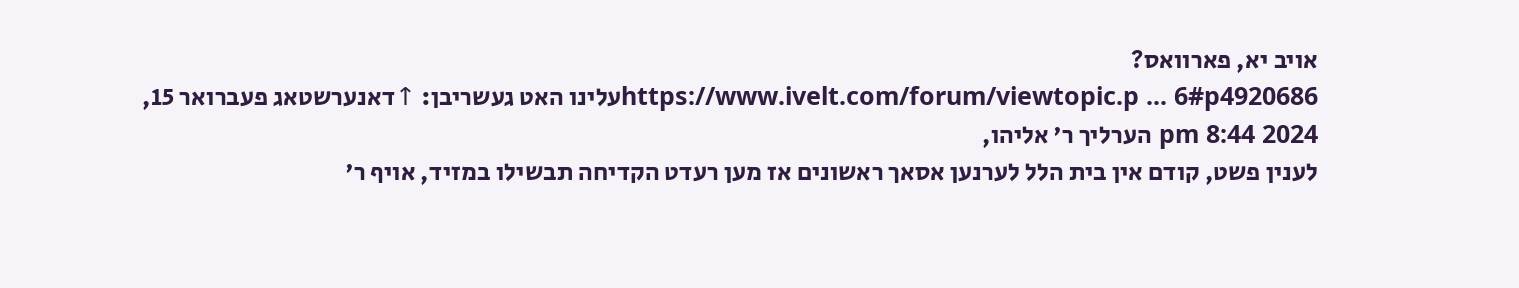אויב יא, פארוואס?
https://www.ivelt.com/forum/viewtopic.p ... 6#p4920686עלינו האט געשריבן: ↑דאנערשטאג פעברואר 15, 2024 8:44 pm הערליך ר' אליהו,
לענין פשט, קודם אין בית הלל לערנען אסאך ראשונים אז מען רעדט הקדיחה תבשילו במזיד, אויף ר'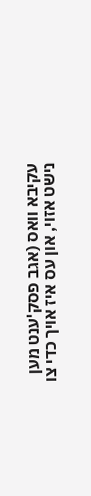עקיבא וואס (אגב פסק'ענט מען נישט אזוי, און עס איז אויך כדי צו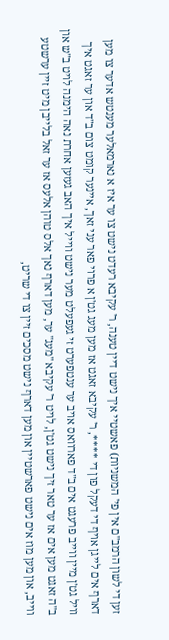זען די לשון הרמב"ם אין פי' המשניות) פאשטיי איך נישט דיין טענה, ר' עקיבא רעדט נישט צו ער איז א נארמאלער מענטש אדער צו מען דארף אים לייגן אויף די דעקל פון די ****, ר' עקיבא זאגט אז מען מעג גט'ן א פרוי פאר עני זאך, איינער קומט צום ב"ד און ער זאגט איך וויל גט'ן מיין ווייב פרעגט אים ב"ד פארוואס אויב ער ענטפערט זי געפעלט מער נישט ווייל איך האב געזען אחרת נאה הימנה לויט ב"ש און ב"ה זאגט מען אים אז ער טאר זיך נישט גט'ן, לויט ר' עקיבא "מעג" ער, מען דארף נאך אלס טוהן אלעס אז ער זאל בלייבן מיט זיין ערשטע ווייב, און מען מוז אים נישט פארשטיין און מען דארף נישט מסכים זיין צו די שריט,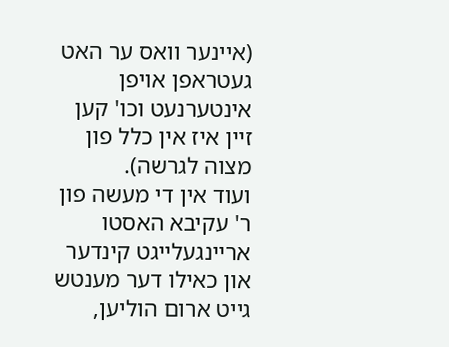(איינער וואס ער האט געטראפן אויפן אינטערנעט וכו' קען זיין איז אין כלל פון מצוה לגרשה).
ועוד אין די מעשה פון ר' עקיבא האסטו אריינגעלייגט קינדער און כאילו דער מענטש גייט ארום הוליען,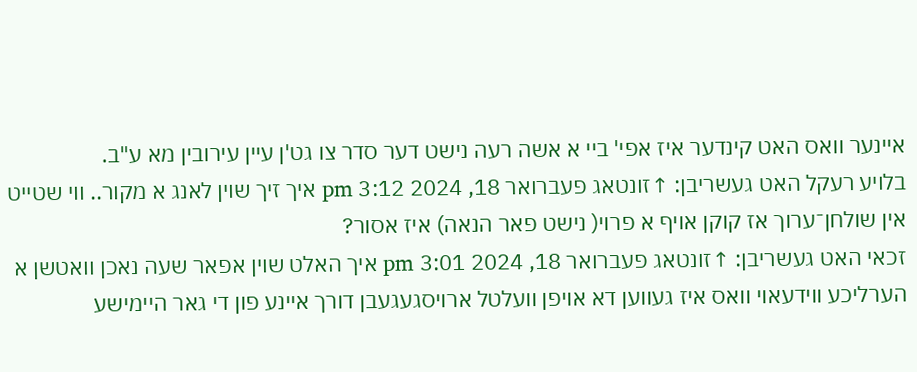איינער וואס האט קינדער איז אפי' ביי א אשה רעה נישט דער סדר צו גט'ן עיין עירובין מא ע"ב.
בלויע רעקל האט געשריבן: ↑זונטאג פעברואר 18, 2024 3:12 pm איך זיך שוין לאנג א מקור.. ווי שטייט אין שולחן־ערוך אז קוקן אויף א פרוי( נישט פאר הנאה) איז אסור?
זכאי האט געשריבן: ↑זונטאג פעברואר 18, 2024 3:01 pm איך האלט שוין אפאר שעה נאכן וואטשן א הערליכע ווידעאוי וואס איז געווען דא אויפן וועלטל ארויסגעגעבן דורך איינע פון די גאר היימישע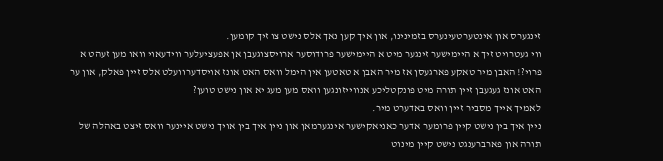זינגערס און אינטערטעינערס בזמינינו, און איך קען נאך אלס נישט צו זיך קומען.
ווי געטרויט זיך א היימישער זינגער מיט א היימישער פרודוסער ארויסצוגעבן אן אפעציעלער ווידעאוי וואו מען זעהט א פרוי?! האבן מיר טאקע פארגעסן אז מיר האבן א טאטען אין הימל וואס האט אונז אויסדערוועלט אלס זיין פאלק, און ער האט אונז געגעבן זיין תורה מיט פונקטליכע אנווייזונגען וואס מען מעג יא און נישט טוען?
לאמיך אייך מסביר זיין וואס באדערט מיר.
ניין איך בין נישט קיין פרומער אדער כאניאקישער אינגערמאן און ניין איך בין אויך נישט איינער וואס זיצט באהלה של תורה און פארברענגט נישט קיין מינוט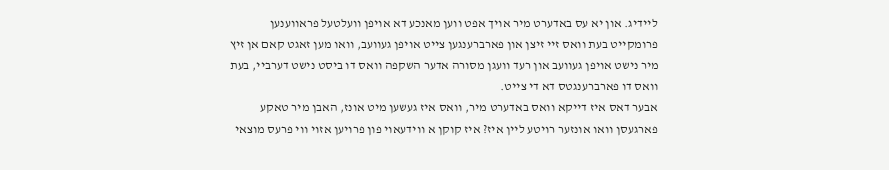ליידיג. און יא עס באדערט מיר אויך אפט ווען מאנכע דא אויפן וועלטעל פראווענען פרומקייט בעת וואס זיי זיצן און פארברענגען צייט אויפן געוועב, וואו מען זאגט קאם אן זיץ מיר נישט אויפן געוועב און רעד וועגן מסורה אדער השקפה וואס דו ביסט נישט דערביי, בעת וואס דו פארברענגטס דא די צייט.
אבער דאס איז דייקא וואס באדערט מיר, וואס איז געשען מיט אונז, האבן מיר טאקע פארגעסן וואו אונזער רויטע ליין איז? איז קוקן א ווידעאוי פון פרויען אזוי ווי פרעס מוצאי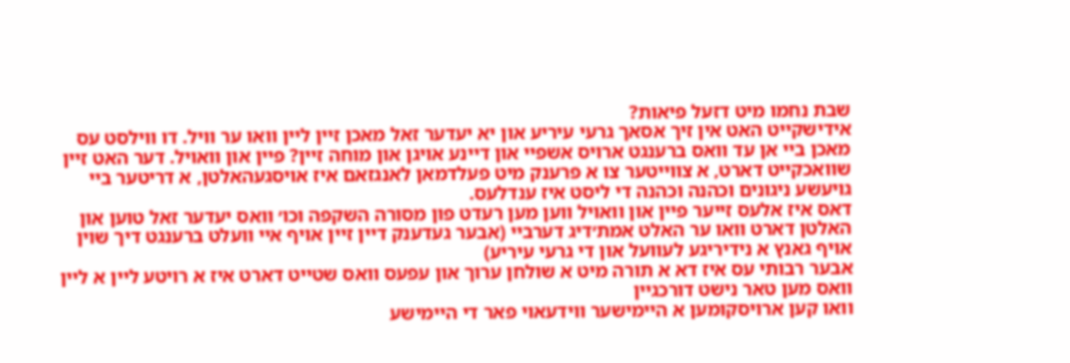שבת נחמו מיט דזעל פיאות?
אידישקייט האט אין זיך אסאך גרעי עיריע און יא יעדער זאל מאכן זיין ליין וואו ער וויל. דו ווילסט עס מאכן ביי אן עד וואס ברענגט ארויס אשפיי און דיינע אויגן און מוחה זיין? פיין און וואויל. דער האט זיין שוואכקייט דארט, א צווייטער צו א פרענק מיט פעלדמאן לאנגזאם איז אויסגעהאלטן, א דריטער ביי גויעשע ניגונים וכהנה וכהנה די ליסט איז ענדלעס.
דאס איז אלעס זייער פיין און וואויל ווען מען רעדט פון מסורה השקפה וכו׳ וואס יעדער זאל טוען און האלטן דארט וואו ער האלט אמת׳דיג דערביי (אבער געדענק דיין זיין אויף איי וועלט ברענגט דיך שוין אויף גאנץ א נידיריגע לעוועל און די גרעי עיריע)
אבער רבותי עס איז דא א תורה מיט א שולחן ערוך און עפעס וואס שטייט דארט איז א רויטע ליין א ליין וואס מען טאר נישט דורכגיין
וואו קען ארויסקומען א היימישער ווידעאוי פאר די היימישע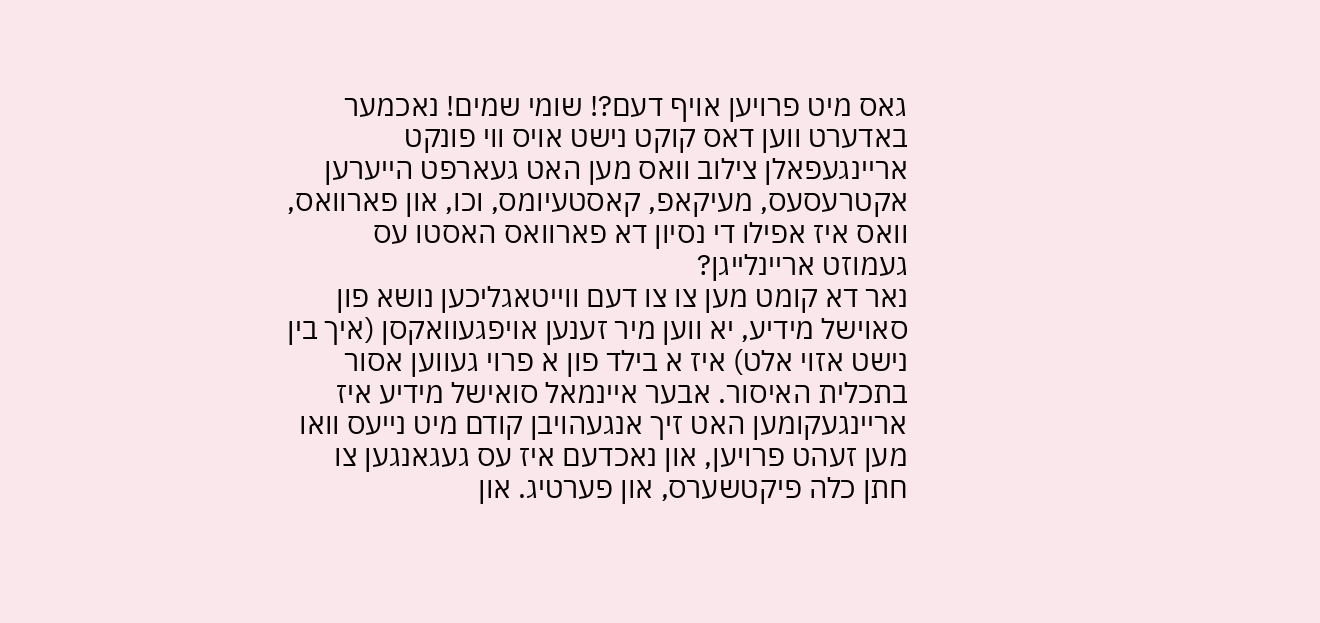גאס מיט פרויען אויף דעם?! שומי שמים! נאכמער באדערט ווען דאס קוקט נישט אויס ווי פונקט אריינגעפאלן צילוב וואס מען האט געארפט הייערען אקטרעסעס, מעיקאפ, קאסטעיומס, וכו, און פארוואס, וואס איז אפילו די נסיון דא פארוואס האסטו עס געמוזט אריינלייגן?
נאר דא קומט מען צו צו דעם ווייטאגליכען נושא פון סאוישל מידיע, יא ווען מיר זענען אויפגעוואקסן (איך בין נישט אזוי אלט) איז א בילד פון א פרוי געווען אסור בתכלית האיסור. אבער איינמאל סואישל מידיע איז אריינגעקומען האט זיך אנגעהויבן קודם מיט נייעס וואו מען זעהט פרויען, און נאכדעם איז עס געגאנגען צו חתן כלה פיקטשערס, און פערטיג. און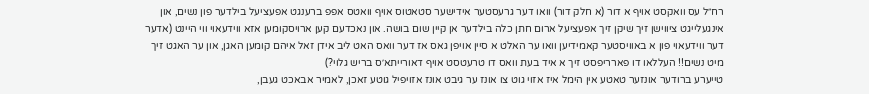רח״ל עס וואקסט אויף א דור (א חלק דור) וואו דער גרעסטער אידישער סטאטוס אויף וואטס אפפ ברענגט אפעציעל בילדער פון נשים, און אינגעלייגט ציווישן זיך שיקן זיך אפעציעל ארום חתן כלה בילדער אן קיין שום בושה. און נאכדעם קען ארויסקומען אזא ווידעאוי ווי היינט (אדער דער ווידעאוי פון א באוויסטער קאמידיען וואו ער האלט א סיין אויפן גאס אז דער וואס האט ליב אידן זאל איהם קומען האגן, און ער האגט זיך מיט נשים!! העללאו דו פארריפסט זיך א איד בעת וואס דו טרעטסט אויף דאורייתא׳ס בריש גלוי?)
טייערע ברודער אונזער טאטע אין הימל איז אזוי גוט צו אונז ער גיבט אונז אזויפיל גוטע זאכן, לאמיר אבאכט געבן,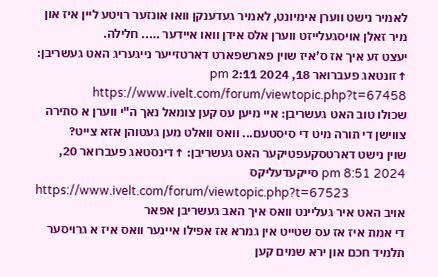לאמיר נישט ווערן אימיונט, לאמיר געדענקן וואו אונזער רויטע ליין איז און מיר זאלן אויסגעלייזט ווערן אלס אידן וואו איידער ….. חלילה.
יעצט זע איך אז ס’איז שוין פארשפארט דארטזייער נייגעריג האט געשריבן: ↑זונטאג פעברואר 18, 2024 2:11 pm https://www.ivelt.com/forum/viewtopic.php?t=67458
שכולו טוב האט געשריבן: איי מיען עס קען צומאל נאך ה"י ווערן א סתירה צווישן די תורה מיט די סיסטעם... וואס וואלט מען געטוהן אזא צייט?
שוין נישט דארטסקעפטיקער האט געשריבן: ↑דינסטאג פעברואר 20, 2024 8:51 pm סייקעדעליקס
https://www.ivelt.com/forum/viewtopic.php?t=67523
אויב האט איר געליינט וואס איך האב געשריבן אפאר
די אמת איז אז עס שטייט אין גמרא אז אפילו איינער וואס איז א גרויסער תלמיד חכם און ירא שמים קען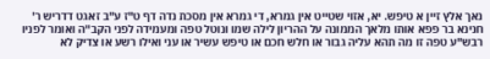נאך אלץ זיין א טיפש. יא, אזוי שטייט אין גמרא, די גמרא אין מסכת נדה דף ט"ז ע"ב זאגט דדריש ר' חנינא בר פפא אותו מלאך הממונה על ההריון לילה שמו ונוטל טפה ומעמידה לפני הקב"ה ואומר לפניו רבש"ע טפה זו מה תהא עליה גבור או חלש חכם או טיפש עשיר או עני ואילו רשע או צדיק לא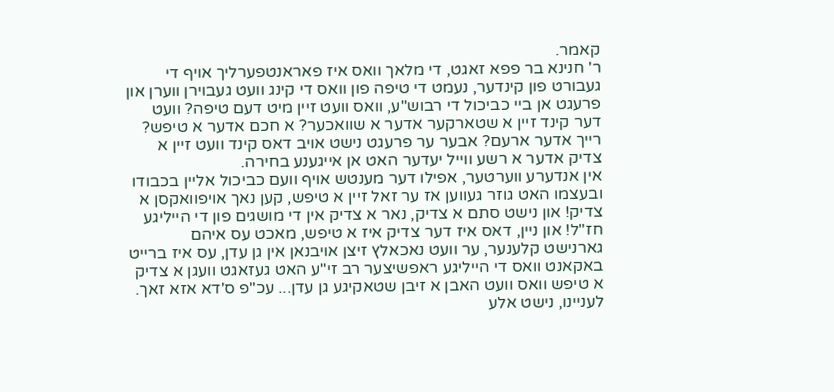קאמר.
ר' חנינא בר פפא זאגט, די מלאך וואס איז פאראנטפערליך אויף די געבורט פון קינדער, נעמט די טיפה פון וואס די קינג וועט געבוירן ווערן און פרעגט אן ביי כביכול די רבוש"ע, וואס וועט זיין מיט דעם טיפה? וועט דער קינד זיין א שטארקער אדער א שוואכער? א חכם אדער א טיפש? רייך אדער ארעם? אבער ער פרעגט נישט אויב דאס קינד וועט זיין א צדיק אדער א רשע ווייל יעדער האט אן אייגענע בחירה.
אין אנדערע ווערטער, אפילו דער מענטש אויף וועם כביכול אליין בכבודו ובעצמו האט גוזר געווען אז ער זאל זיין א טיפש, קען נאך אויפוואקסן א צדיק! און נישט סתם א צדיק, נאר א צדיק אין די מושגים פון די הייליגע חז"ל! און ניין, דאס איז דער צדיק איז א טיפש, מאכט עס איהם גארנישט קלענער, ער וועט נאכאלץ זיצן אויבנאן אין גן עדן, עס איז ברייט באקאנט וואס די הייליגע ראפשיצער רב זי"ע האט געזאגט וועגן א צדיק א טיפש וואס וועט האבן א זיבן שטאקיגע גן עדן... עכ"פ ס'דא אזא זאך.
לעניינו, נישט אלע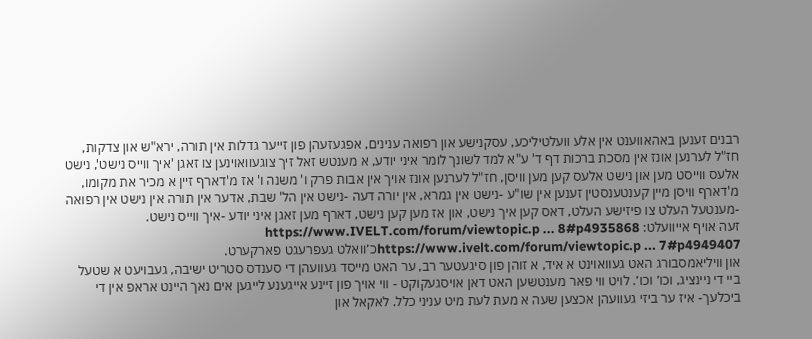רבנים זענען באהאווענט אין אלע וועלטיליכע, עסקנישע און רפואה ענינים, אפגעזעהן פון זייער גדלות אין תורה, ירא"ש און צדקות, חז"ל לערנען אונז אין מסכת ברכות דף ד' ע"א למד לשונך לומר איני יודע, א מענטש זאל זיך צוגעוואוינען צו זאגן 'איך ווייס נישט', נישט אלעס ווייסט מען און נישט אלעס קען מען וויסן, חז"ל לערנען אונז אויך אין אבות פרק ו' משנה ו' אז מ'דארף זיין א מכיר את מקומו, מ'דארף וויסן מיין קענטענסטין זענען אין שו"ע -נישט אין גמרא, אין יורה דעה -נישט אין הל' שבת, אדער אין תורה אין נישט אין רפואה -מענטעל העלט צו פיזישע העלט, דאס קען איך נישט, און אז מען קען נישט, דארף מען זאגן איני יודע -איך ווייס נישט.
זעה אויף אייוועלט: https://www.IVELT.com/forum/viewtopic.p ... 8#p4935868
https://www.ivelt.com/forum/viewtopic.p ... 7#p4949407כ׳וואלט געפרעגט פארקערט.
און וויליאמסבורג האט געוואוינט א איד, א זוהן פון סיגעטער רב, ער האט מייסד געוועהן די סענדס סטריט ישיבה, געבויעט א שטעל ביי די ניינציג, וכו׳ וכו׳. לויט ווי פאר מענטשען האט דאן אויסגעקוקט - ווי אויך פון זיינע אייגענע לייגען אים נאך היינט אראפ אין די ביכלעך- איז ער ביזי געוועהן אכצען שעה א מעת לעת מיט עניני כלל. לאקאל און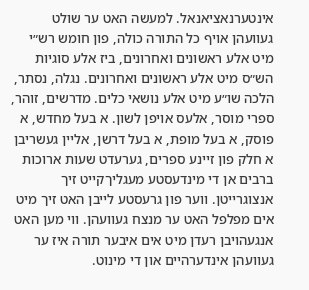אינטערנאציאנאל. למעשה האט ער שולט געוועהן אויף כל התורה כולה, פון חומש רש״י מיט אלע ראשונים ואחרונים, ביז אלע סוגיות הש״ס מיט אלע ראשונים ואחרונים. נגלה, נסתר, הלכה שו״ע מיט אלע נושאי כלים. מדרשים, זוהר, ספרי מוסר, אלעס אויפן לשון. א בעל מחדש, א פוסק, א בעל מופת, א בעל דרשן, אליין געשריבן א חלק פון זיינע ספרים, גערעדט שעות ארוכות ברבים אן די מינדעסטע מעגליךקייט זיך אנצוגרייטן. ווער פון גרעסטע לייבן האט זיך מיט אים מפלפל האט ער מנצח געוועהן. ווי מען האט אנגעהויבן רעדן מיט אים איבער תורה איז ער געוועהן אינדערהיים און די מינוט.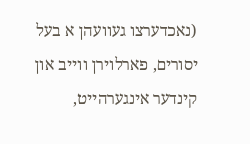(נאכדערצו געוועהן א בעל יסורים, פארלוירן ווייב און קינדער אינגערהייט,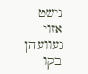נישט אזוי געוועהן בקו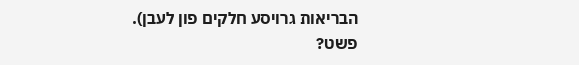הבריאות גרויסע חלקים פון לעבן).
פשט?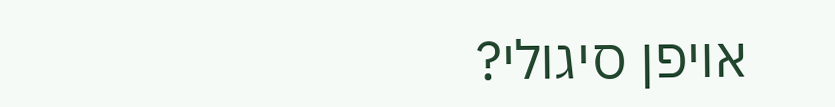אויפן סיגולי?